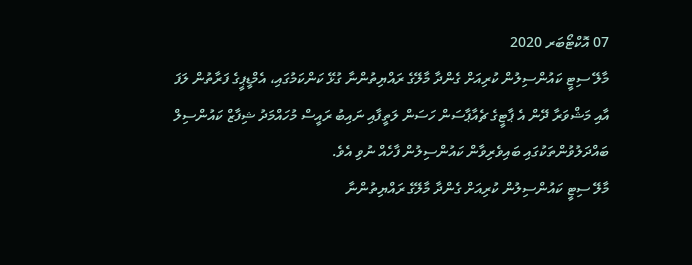07 އޮކްޓޯބަރ 2020
މާލޭ ސިޓީ ކައުންސިލުން ކުރިއަށް ގެންދާ މާލޭގެ ރައްޔިތުންނާ ގުޅޭ ކަންކަމުގައި، އެމްޑީޕީގެ ފަރާތުން ލަފަ އާއި މަޝްވަރާ ދޭން އެ ޕާޓީގެ ޗެއާޕާސަން ހަސަން ލަތީފާއި ނައިބު ރައީސް މުހައްމަދު ޝިފާޒް ކައުންސިލް ބައްދަލުވުންތަކުގައި ބައިވެރިވާން ކައުންސިލުން ފާހެއް ނުވި އެވެ.
މާލޭ ސިޓީ ކައުންސިލުން ކުރިއަށް ގެންދާ މާލޭގެ ރައްޔިތުންނާ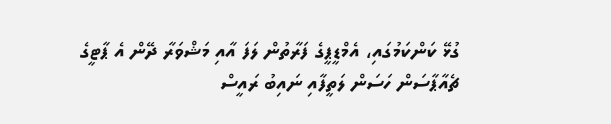ގުޅޭ ކަންކަމުގައި، އެމްޑީޕީގެ ފަރާތުން ލަފަ އާއި މަޝްވަރާ ދޭން އެ ޕާޓީގެ ޗެއާޕާސަން ހަސަން ލަތީފާއި ނައިބު ރައީސް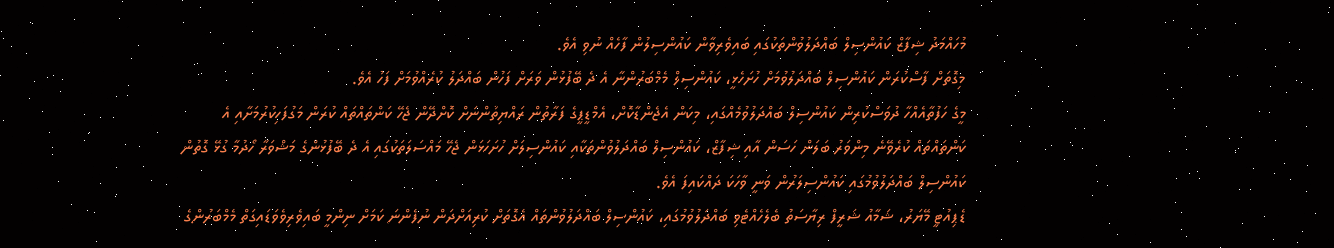މުހައްމަދު ޝިފާޒް ކައުންސިލް ބައްދަލުވުންތަކުގައި ބައިވެރިވާން ކައުންސިލުން ފާހެއް ނުވި އެވެ.
މިގޮތަށް ފާސްކުރަން ކައުންސިލް ބައްދަލުވުމަށް ހުށަހެޅީ، ކައުންސިލް މެމްބަރުންނާ އެ ދެ ބޭފުޅުން ވަރަށް ފަހުން ބައްދަލު ކުރެއްވުމަށް ފަހު އެވެ.
މީގެ ހަފުތާއެއްހާ ދުވަސްކުރިން ކައުންސިލް ބައްދަލުވުމެއްގައި، މިކަން އެޖެންޑާކޮށް، އެމްޑީޕީގެ ފަރާތުން ރައްޔިތުންނަށް ކޮށްދޭން ޖެހޭ ކަންތައްތައް ކުރަން މަގުފަހިކުރުމަށާއި އެ ކަންތައްތައް ކުރެވޭނެ މިންވަރު ބަލަން ހަސަން އާއި ޝިފާޒް، ކައުންސިލް ބައްދަލުވުންތަކާއި ކައުންސިލަށް ހުށަހަޅަން ޖެހޭ މައްސަލަތަކުގައި އެ ދެ ބޭފުޅުންގެ މަޝްވަރާ ހޯދުމާ ގުޅޭ ގޮތުން ކައުންސިލް ބައްދަލުވުމުގައި ކައުންސިލަރުން ވަނީ ވާހަކަ ދައްކައިފަ އެވެ.
ޑެޕިއުޓީ މޭޔަރު، ޝަމާއު ޝަރީފް ރިޔާސަތު ބެލެހެއްޓެވި ބައްދަލުވުމުގައި، ކައުންސިލް ބައްދަލުވުންތައް އެގޮތަށް ކުރިއަށްދަން ނުފެންނަ ކަމަށް ނިންމީ ބައިވެރިވެވަޑައިގަތް މެމްބަރުންގެ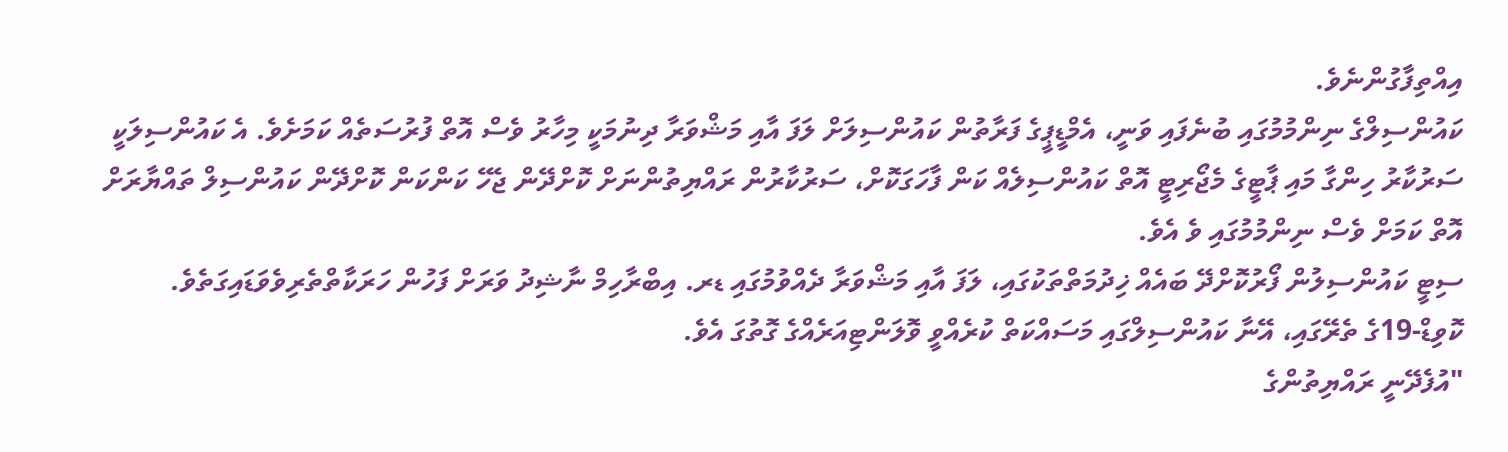އިއްތިފާގުންނެވެ.
ކައުންސިލްގެ ނިންމުމުގައި ބުނެފައި ވަނީ، އެމްޑީޕީގެ ފަރާތުން ކައުންސިލަށް ލަފަ އާއި މަޝްވަރާ ދިނުމަކީ މިހާރު ވެސް އޮތް ފުރުސަތެއް ކަމަށެވެ. އެ ކައުންސިލަކީ ސަރުކާރު ހިންގާ މައި ޕާޓީގެ މެޖޯރިޓީ އޮތް ކައުންސިލެއް ކަން ފާހަގަކޮށް، ސަރުކާރުން ރައްޔިތުންނަށް ކޮށްދޭން ޖެހޭ ކަންކަން ކޮށްދޭން ކައުންސިލް ތައްޔާރަށް އޮތް ކަމަށް ވެސް ނިންމުމުގައި ވެ އެވެ.
ސިޓީ ކައުންސިލުން ފޯރުކޮށްދޭ ބައެއް ޚިދުމަތްތަކުގައި، ލަފަ އާއި މަޝްވަރާ ދެއްވުމުގައި ޑރ. އިބްރާހިމް ނާޝިދު ވަރަށް ފަހުން ހަރަކާތްތެރިވެވަޑައިގަތެވެ. ކޮވިޑް-19ގެ ތެރޭގައި، އޭނާ ކައުންސިލްގައި މަސައްކަތް ކުރެއްވީ ވޮލަންޓިއަރެއްގެ ގޮތުގަ އެވެ.
"އުފެދޭނީ ރައްޔިތުންގެ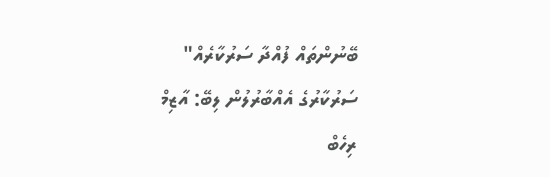ބޭނުންތައް ފުއްދާ ސަރުކާރެއް"
ސަރުކާރުގެ އެއްބާރުލުން ލިބޭ: އާޒިމް
ރިހެބް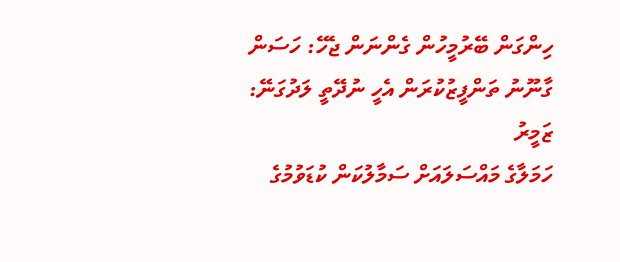ހިންގަން ބޭރުމީހުން ގެންނަން ޖެހޭ: ހަސަން
ގާނޫނު ތަންފީޒުކުރަން އެހީ ނުދޭތީ ލަދުގަނޭ: ޒަމީރު
ހަމަލާގެ މައްސަލައަށް ސަމާލުކަން ކުޑަވުމުގެ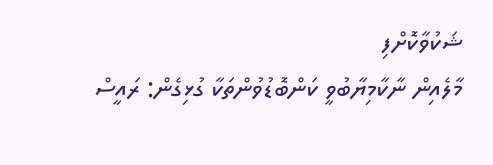ޝަކުވާކޮށްފި
މާލެއިން ނާކާމިޔާބުވީ ކަންބޮޑުވުންތަކާ ގުޅިގެން: ރައީސް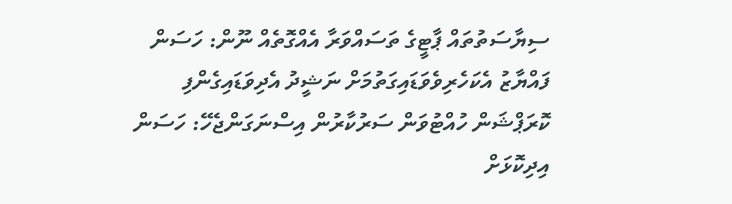ސިޔާސަތުތައް ޕާޓީގެ ތަސައްވަރާ އެއްގޮތެއް ނޫން: ހަސަން
ފައްޔާޒު އެކަހެރިވެވަޑައިގަތުމަށް ނަޝީދު އެދިވަޑައިގެންފި
ކޮރަޕްޝަން ހުއްޓުވަން ސަރުކާރުން އިސްނަގަންޖެހޭ: ހަސަން
އިދިކޮޅަށް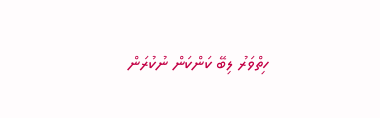ހިތްވަރު ލިބޭ ކަންކަން ނުކުރަން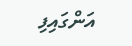އަންގައިފި